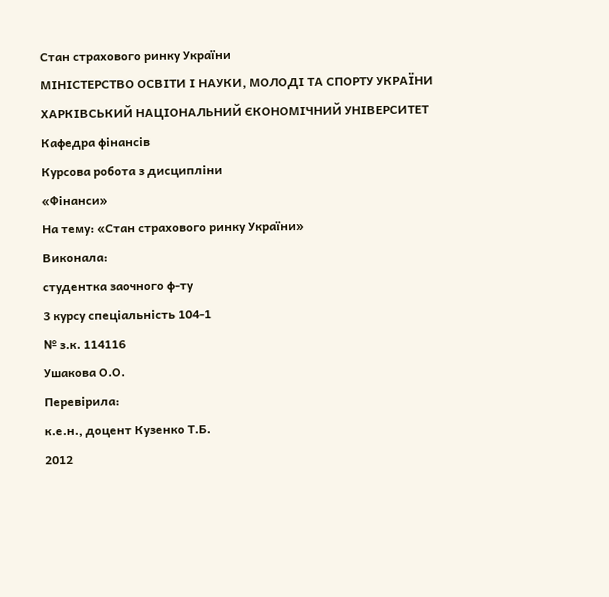Стан страхового ринку України
МІНІСТЕРСТВО ОСВІТИ І НАУКИ, МОЛОДІ ТА СПОРТУ УКРАЇНИ
ХАРКІВСЬКИЙ НАЦІОНАЛЬНИЙ ЄКОНОМІЧНИЙ УНІВЕРСИТЕТ
Кафедра фінансів
Курсова робота з дисципліни
«Фінанси»
На тему: «Стан страхового ринку України»
Виконала:
студентка заочного ф-ту
3 курсу спеціальність 104-1
№ з.к. 114116
Ушакова О.О.
Перевірила:
к.е.н., доцент Кузенко Т.Б.
2012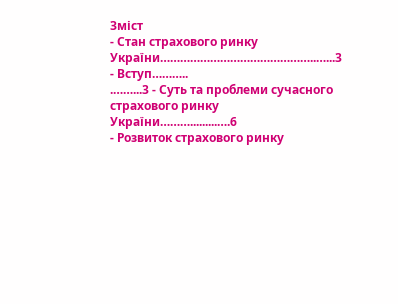Зміст
- Стан страхового ринку України………………………………………..…...3
- Вступ………..
.……...3 - Суть та проблеми сучасного страхового ринку України……….........….6
- Розвиток страхового ринку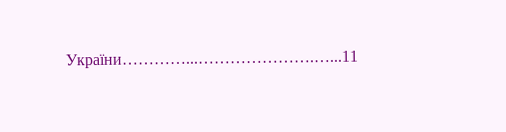України…………...………………….…...11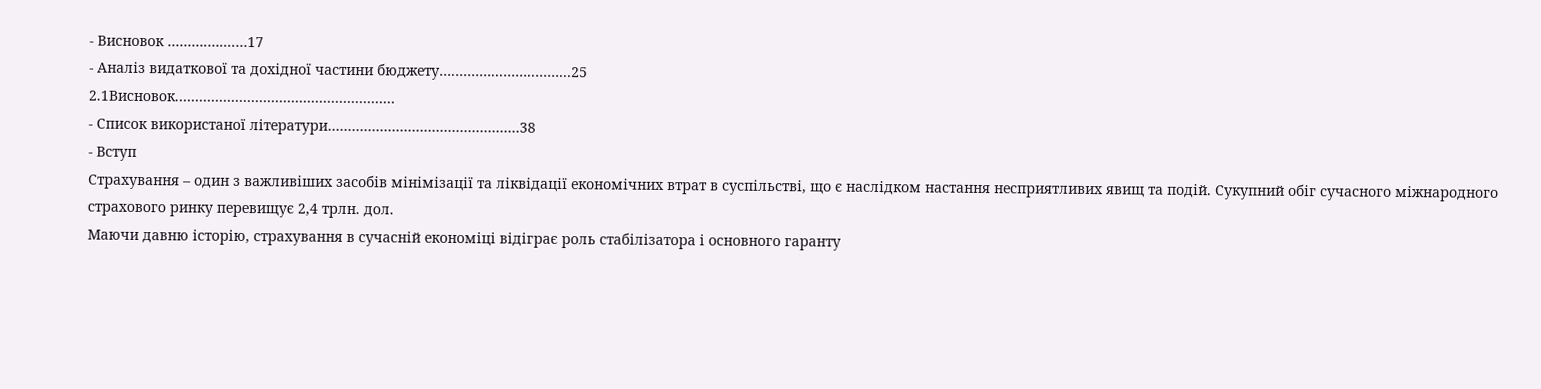- Висновок ……….…....…17
- Аналіз видаткової та дохідної частини бюджету….………...……..……...25
2.1Висновок.………………………………………………
- Список використаної літератури…………………………………………38
- Вступ
Страхування – один з важливіших засобів мінімізації та ліквідації економічних втрат в суспільстві, що є наслідком настання несприятливих явищ та подій. Сукупний обіг сучасного міжнародного страхового ринку перевищує 2,4 трлн. дол.
Маючи давню історію, страхування в сучасній економіці відіграє роль стабілізатора і основного гаранту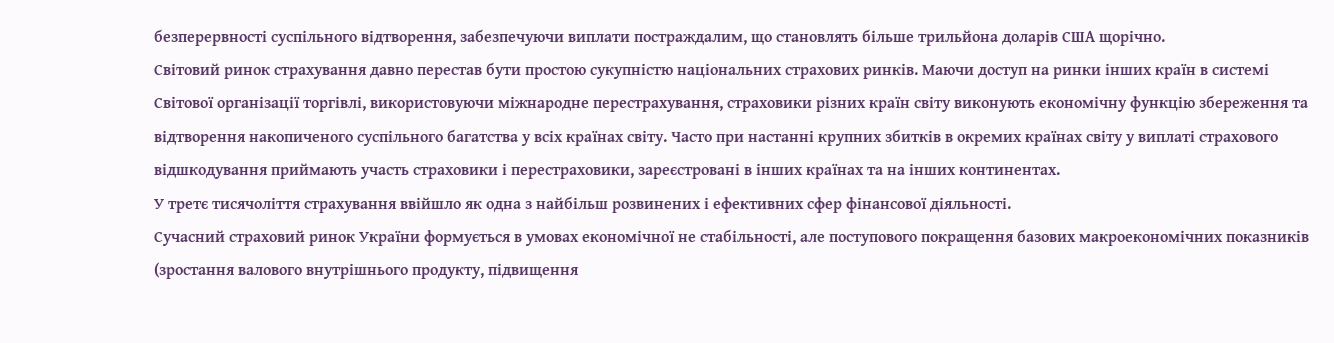безперервності суспільного відтворення, забезпечуючи виплати постраждалим, що становлять більше трильйона доларів США щорічно.
Світовий ринок страхування давно перестав бути простою сукупністю національних страхових ринків. Маючи доступ на ринки інших країн в системі Світової організації торгівлі, використовуючи міжнародне перестрахування, страховики різних країн світу виконують економічну функцію збереження та відтворення накопиченого суспільного багатства у всіх країнах світу. Часто при настанні крупних збитків в окремих країнах світу у виплаті страхового відшкодування приймають участь страховики і перестраховики, зареєстровані в інших країнах та на інших континентах.
У третє тисячоліття страхування ввійшло як одна з найбільш розвинених і ефективних сфер фінансової діяльності.
Сучасний страховий ринок України формується в умовах економічної не стабільності, але поступового покращення базових макроекономічних показників (зростання валового внутрішнього продукту, підвищення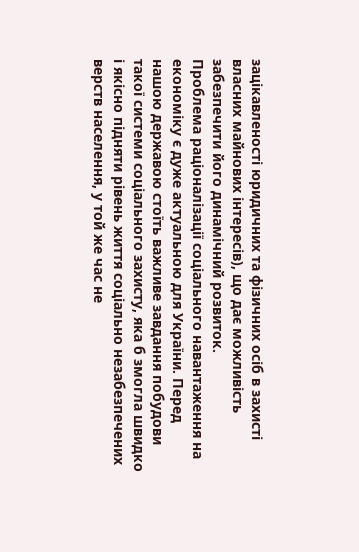зацікавленості юридичних та фізичних осіб в захисті власних майнових інтересів), що дає можливість забезпечити його динамічний розвиток.
Проблема раціоналізації соціального навантаження на економіку є дуже актуальною для України. Перед нашою державою стоїть важливе завдання побудови такої системи соціального захисту, яка б змогла швидко і якісно підняти рівень життя соціально незабезпечених верств населення, у той же час не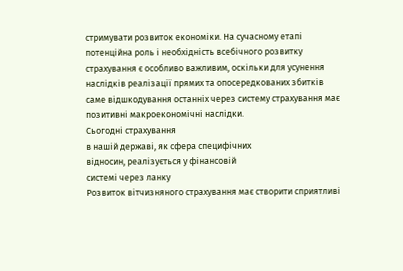стримувати розвиток економіки. На сучасному етапі потенційна роль і необхідність всебічного розвитку страхування є особливо важливим, оскільки для усунення наслідків реалізації прямих та опосередкованих збитків саме відшкодування останніх через систему страхування має позитивні макроекономічні наслідки.
Сьогодні страхування
в нашій державі, як сфера специфічних
відносин, реалізується у фінансовій
системі через ланку
Розвиток вітчизняного страхування має створити сприятливі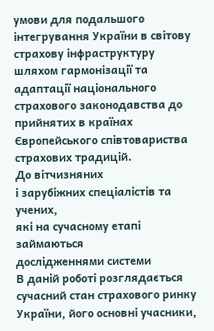умови для подальшого інтегрування України в світову страхову інфраструктуру шляхом гармонізації та адаптації національного страхового законодавства до прийнятих в країнах Європейського співтовариства страхових традицій.
До вітчизняних
і зарубіжних спеціалістів та учених,
які на сучасному етапі займаються
дослідженнями системи
В даній роботі розглядається сучасний стан страхового ринку України, його основні учасники,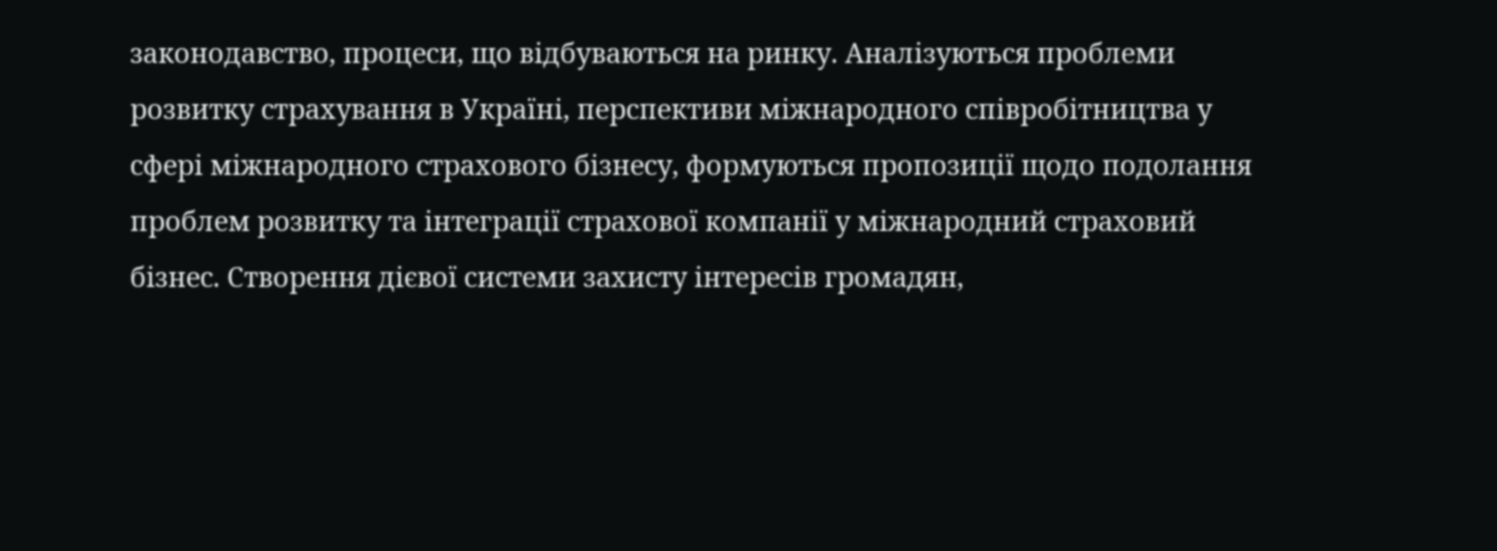законодавство, процеси, що відбуваються на ринку. Аналізуються проблеми розвитку страхування в Україні, перспективи міжнародного співробітництва у сфері міжнародного страхового бізнесу, формуються пропозиції щодо подолання проблем розвитку та інтеграції страхової компанії у міжнародний страховий бізнес. Створення дієвої системи захисту інтересів громадян,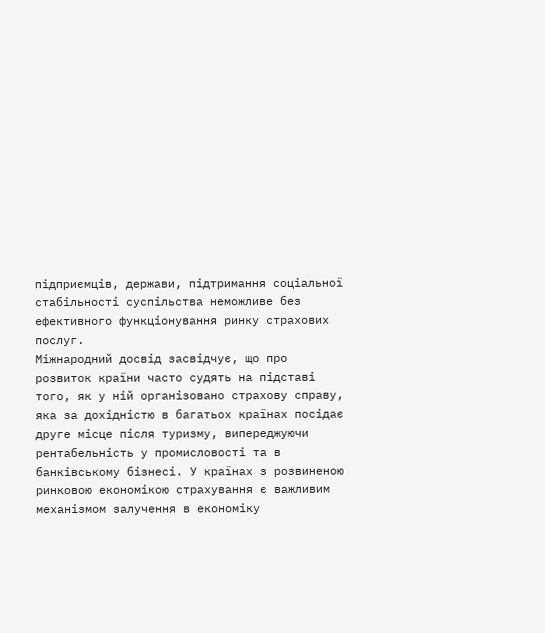підприємців, держави, підтримання соціальної стабільності суспільства неможливе без ефективного функціонування ринку страхових послуг.
Міжнародний досвід засвідчує, що про розвиток країни часто судять на підставі того, як у ній організовано страхову справу, яка за дохідністю в багатьох країнах посідає друге місце після туризму, випереджуючи рентабельність у промисловості та в банківському бізнесі. У країнах з розвиненою ринковою економікою страхування є важливим механізмом залучення в економіку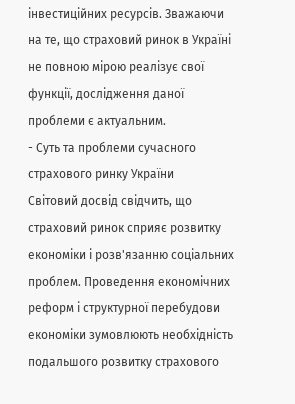інвестиційних ресурсів. Зважаючи на те, що страховий ринок в Україні не повною мірою реалізує свої функції, дослідження даної проблеми є актуальним.
- Суть та проблеми сучасного страхового ринку України
Світовий досвід свідчить, що страховий ринок сприяє розвитку економіки і розв'язанню соціальних проблем. Проведення економічних реформ і структурної перебудови економіки зумовлюють необхідність подальшого розвитку страхового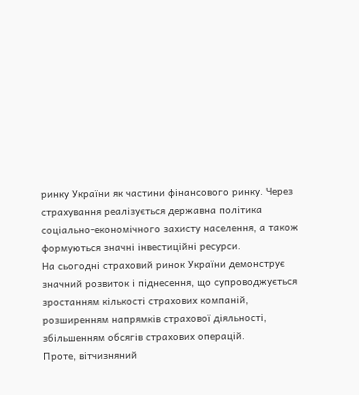ринку України як частини фінансового ринку. Через страхування реалізується державна політика соціально-економічного захисту населення, а також формуються значні інвестиційні ресурси.
На сьогодні страховий ринок України демонструє значний розвиток і піднесення, що супроводжується зростанням кількості страхових компаній, розширенням напрямків страхової діяльності, збільшенням обсягів страхових операцій.
Проте, вітчизняний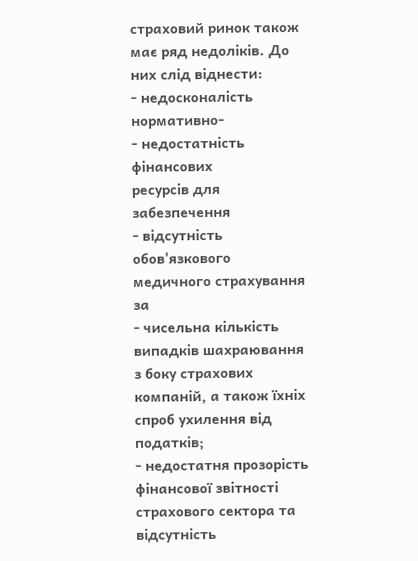страховий ринок також має ряд недоліків. До них слід віднести:
- недосконалість нормативно-
- недостатність фінансових
ресурсів для забезпечення
- відсутність обов'язкового
медичного страхування за
- чисельна кількість випадків шахраювання з боку страхових компаній, а також їхніх спроб ухилення від податків;
- недостатня прозорість фінансової звітності страхового сектора та відсутність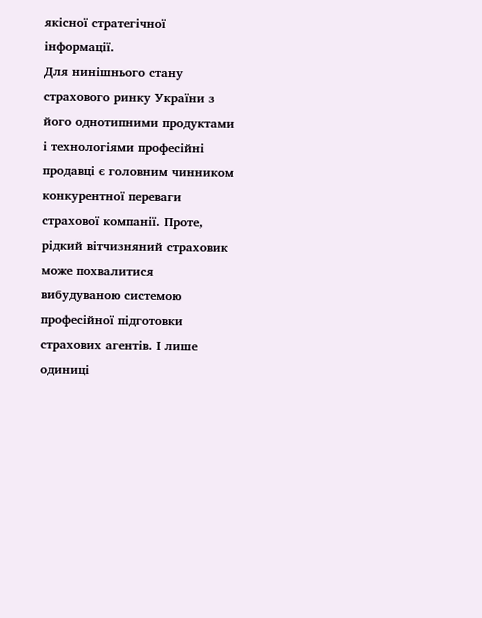якісної стратегічної інформації.
Для нинішнього стану страхового ринку України з його однотипними продуктами і технологіями професійні продавці є головним чинником конкурентної переваги страхової компанії. Проте, рідкий вітчизняний страховик може похвалитися вибудуваною системою професійної підготовки страхових агентів. І лише одиниці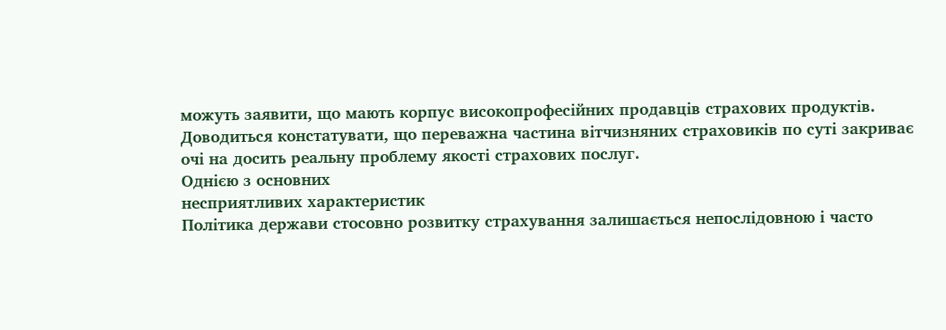можуть заявити, що мають корпус високопрофесійних продавців страхових продуктів.
Доводиться констатувати, що переважна частина вітчизняних страховиків по суті закриває очі на досить реальну проблему якості страхових послуг.
Однією з основних
несприятливих характеристик
Політика держави стосовно розвитку страхування залишається непослідовною і часто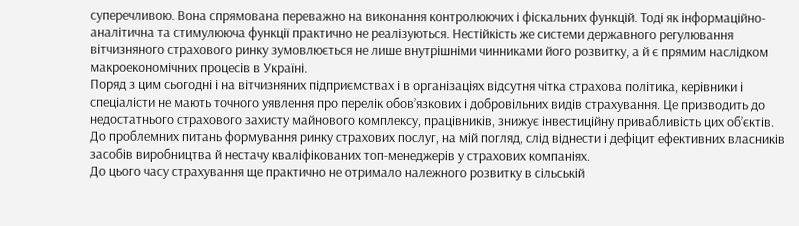суперечливою. Вона спрямована переважно на виконання контролюючих і фіскальних функцій. Тоді як інформаційно-аналітична та стимулююча функції практично не реалізуються. Нестійкість же системи державного регулювання вітчизняного страхового ринку зумовлюється не лише внутрішніми чинниками його розвитку, а й є прямим наслідком макроекономічних процесів в Україні.
Поряд з цим сьогодні і на вітчизняних підприємствах і в організаціях відсутня чітка страхова політика, керівники і спеціалісти не мають точного уявлення про перелік обов’язкових і добровільних видів страхування. Це призводить до недостатнього страхового захисту майнового комплексу, працівників, знижує інвестиційну привабливість цих об’єктів.
До проблемних питань формування ринку страхових послуг, на мій погляд, слід віднести і дефіцит ефективних власників засобів виробництва й нестачу кваліфікованих топ-менеджерів у страхових компаніях.
До цього часу страхування ще практично не отримало належного розвитку в сільській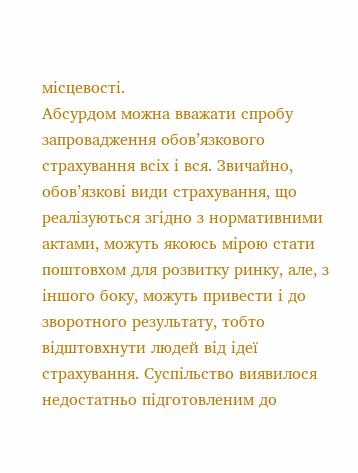місцевості.
Абсурдом можна вважати спробу запровадження обов’язкового страхування всіх і вся. Звичайно, обов’язкові види страхування, що реалізуються згідно з нормативними актами, можуть якоюсь мірою стати поштовхом для розвитку ринку, але, з іншого боку, можуть привести і до зворотного результату, тобто відштовхнути людей від ідеї страхування. Суспільство виявилося недостатньо підготовленим до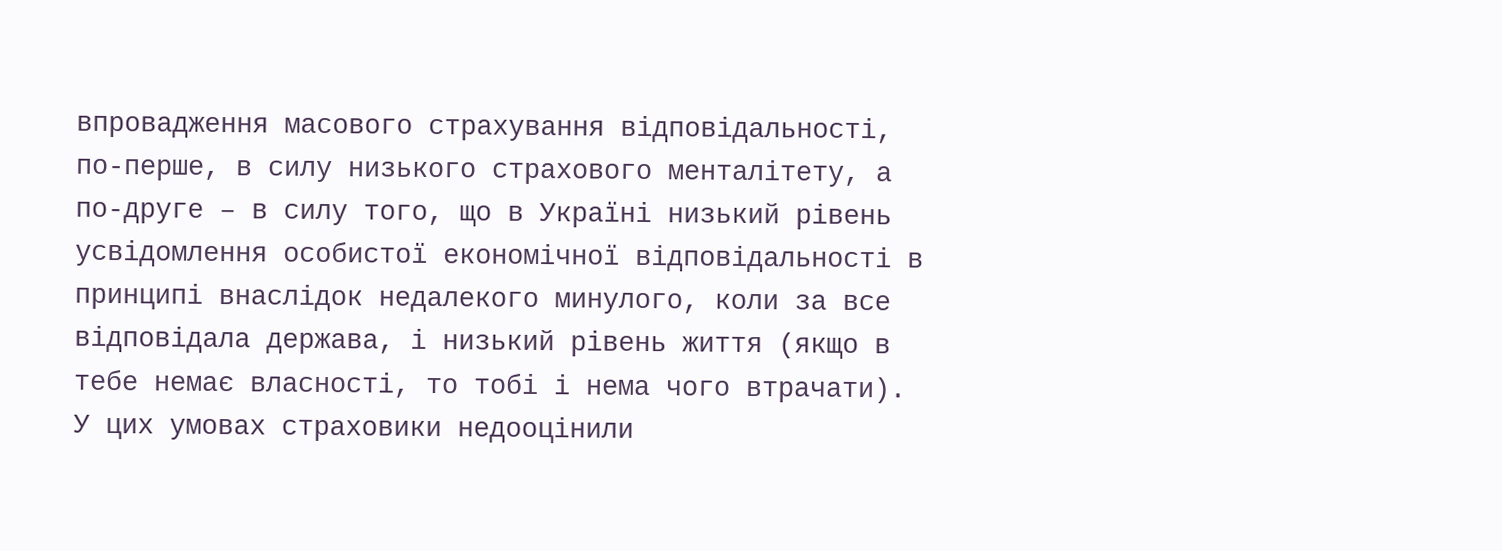впровадження масового страхування відповідальності, по-перше, в силу низького страхового менталітету, а по-друге – в силу того, що в Україні низький рівень усвідомлення особистої економічної відповідальності в принципі внаслідок недалекого минулого, коли за все відповідала держава, і низький рівень життя (якщо в тебе немає власності, то тобі і нема чого втрачати). У цих умовах страховики недооцінили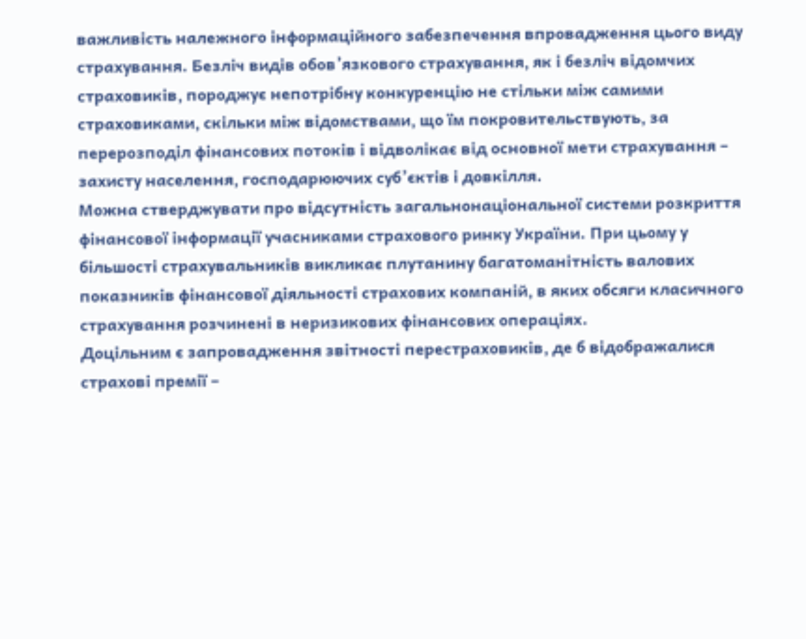важливість належного інформаційного забезпечення впровадження цього виду страхування. Безліч видів обов’язкового страхування, як і безліч відомчих страховиків, породжує непотрібну конкуренцію не стільки між самими страховиками, скільки між відомствами, що їм покровительствують, за перерозподіл фінансових потоків і відволікає від основної мети страхування – захисту населення, господарюючих суб’єктів і довкілля.
Можна стверджувати про відсутність загальнонаціональної системи розкриття фінансової інформації учасниками страхового ринку України. При цьому у більшості страхувальників викликає плутанину багатоманітність валових показників фінансової діяльності страхових компаній, в яких обсяги класичного страхування розчинені в неризикових фінансових операціях.
Доцільним є запровадження звітності перестраховиків, де б відображалися страхові премії –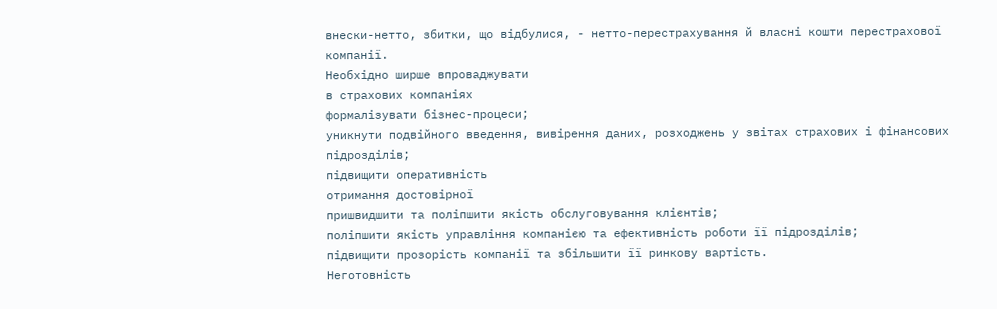внески-нетто, збитки, що відбулися, - нетто-перестрахування й власні кошти перестрахової компанії.
Необхідно ширше впроваджувати
в страхових компаніях
формалізувати бізнес-процеси;
уникнути подвійного введення, вивірення даних, розходжень у звітах страхових і фінансових підрозділів;
підвищити оперативність
отримання достовірної
пришвидшити та поліпшити якість обслуговування клієнтів;
поліпшити якість управління компанією та ефективність роботи її підрозділів;
підвищити прозорість компанії та збільшити її ринкову вартість.
Неготовність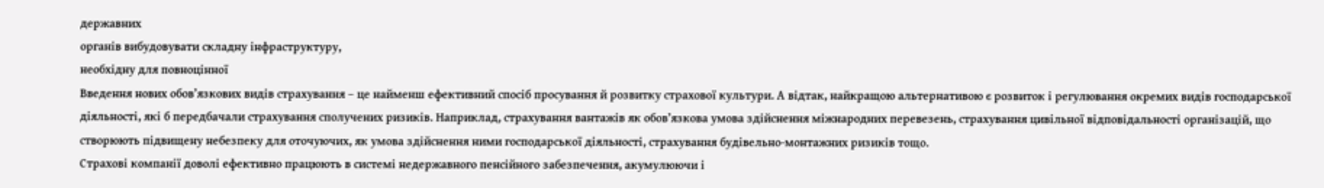державних
органів вибудовувати складну інфраструктуру,
необхідну для повноцінної
Введення нових обов’язкових видів страхування – це найменш ефективний спосіб просування й розвитку страхової культури. А відтак, найкращою альтернативою є розвиток і регулювання окремих видів господарської діяльності, які б передбачали страхування сполучених ризиків. Наприклад, страхування вантажів як обов’язкова умова здійснення міжнародних перевезень, страхування цивільної відповідальності організацій, що створюють підвищену небезпеку для оточуючих, як умова здійснення ними господарської діяльності, страхування будівельно-монтажних ризиків тощо.
Страхові компанії доволі ефективно працюють в системі недержавного пенсійного забезпечення, акумулюючи і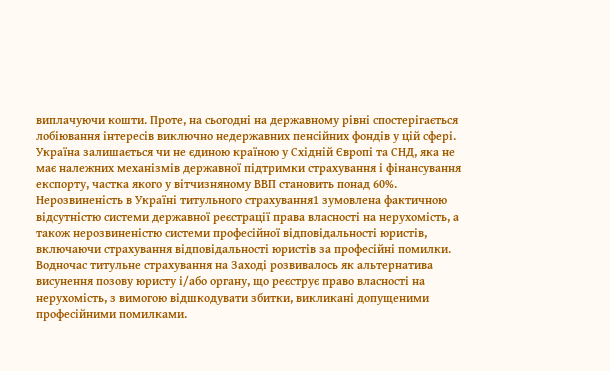виплачуючи кошти. Проте, на сьогодні на державному рівні спостерігається лобіювання інтересів виключно недержавних пенсійних фондів у цій сфері.
Україна залишається чи не єдиною країною у Східній Європі та СНД, яка не має належних механізмів державної підтримки страхування і фінансування експорту, частка якого у вітчизняному ВВП становить понад 60%.
Нерозвиненість в Україні титульного страхування1 зумовлена фактичною відсутністю системи державної реєстрації права власності на нерухомість, а також нерозвиненістю системи професійної відповідальності юристів, включаючи страхування відповідальності юристів за професійні помилки. Водночас титульне страхування на Заході розвивалось як альтернатива висунення позову юристу і/або органу, що реєструє право власності на нерухомість, з вимогою відшкодувати збитки, викликані допущеними професійними помилками.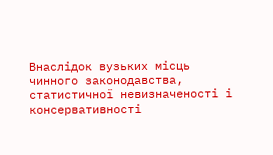Внаслідок вузьких місць чинного законодавства, статистичної невизначеності і консервативності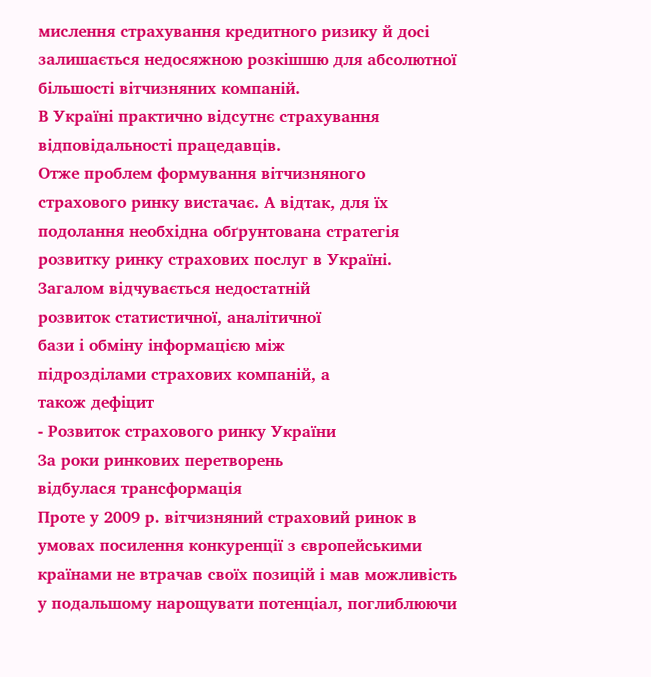мислення страхування кредитного ризику й досі залишається недосяжною розкішшю для абсолютної більшості вітчизняних компаній.
В Україні практично відсутнє страхування відповідальності працедавців.
Отже проблем формування вітчизняного страхового ринку вистачає. А відтак, для їх подолання необхідна обґрунтована стратегія розвитку ринку страхових послуг в Україні.
Загалом відчувається недостатній
розвиток статистичної, аналітичної
бази і обміну інформацією між
підрозділами страхових компаній, а
також дефіцит
- Розвиток страхового ринку України
За роки ринкових перетворень
відбулася трансформація
Проте у 2009 р. вітчизняний страховий ринок в умовах посилення конкуренції з європейськими країнами не втрачав своїх позицій і мав можливість у подальшому нарощувати потенціал, поглиблюючи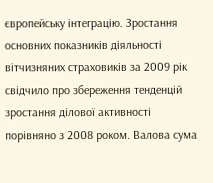європейську інтеграцію. Зростання основних показників діяльності вітчизняних страховиків за 2009 рік свідчило про збереження тенденцій зростання ділової активності порівняно з 2008 роком. Валова сума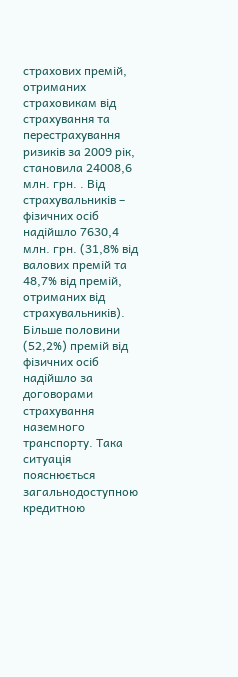страхових премій, отриманих страховикам від страхування та перестрахування ризиків за 2009 рік, становила 24008,6 млн. грн. . Від страхувальників – фізичних осіб надійшло 7630,4 млн. грн. (31,8% від валових премій та 48,7% від премій, отриманих від страхувальників). Більше половини (52,2%) премій від фізичних осіб надійшло за договорами страхування наземного транспорту. Така ситуація пояснюється загальнодоступною кредитною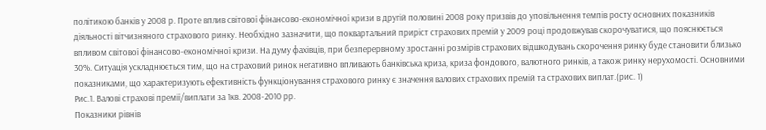політикою банків у 2008 р. Проте вплив світової фінансово-економічної кризи в другій половині 2008 року призвів до уповільнення темпів росту основних показників діяльності вітчизняного страхового ринку. Необхідно зазначити, що поквартальний приріст страхових премій у 2009 році продовжував скорочуватися, що пояснюється впливом світової фінансово-економічної кризи. На думу фахівців, при безперервному зростанні розмірів страхових відшкодувань скорочення ринку буде становити близько 30%. Ситуація ускладнюється тим, що на страховий ринок негативно впливають банківська криза, криза фондового, валютного ринків, а також ринку нерухомості. Основними показниками, що характеризують ефективність функціонування страхового ринку є значення валових страхових премій та страхових виплат.(рис. 1)
Рис.1. Валові страхові премії/виплати за 1кв. 2008-2010 рр.
Показники рівнів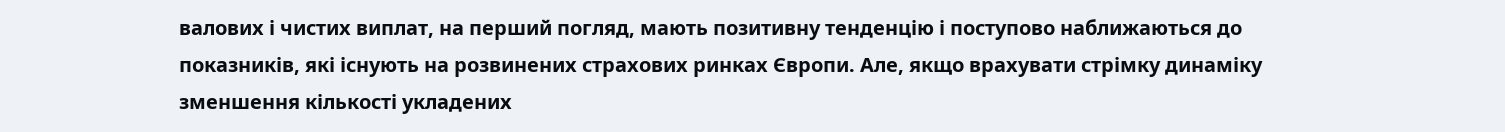валових і чистих виплат, на перший погляд, мають позитивну тенденцію і поступово наближаються до показників, які існують на розвинених страхових ринках Європи. Але, якщо врахувати стрімку динаміку зменшення кількості укладених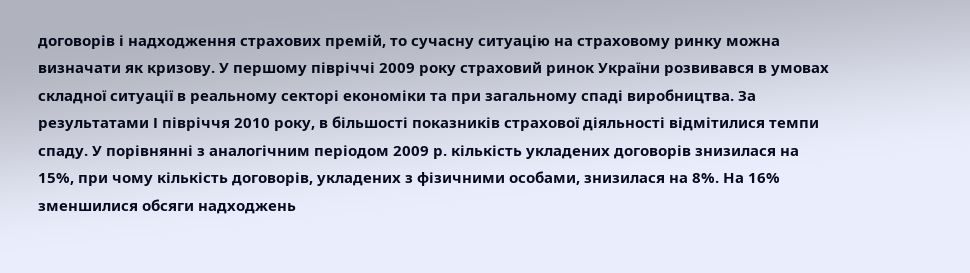договорів і надходження страхових премій, то сучасну ситуацію на страховому ринку можна визначати як кризову. У першому півріччі 2009 року страховий ринок України розвивався в умовах складної ситуації в реальному секторі економіки та при загальному спаді виробництва. За результатами І півріччя 2010 року, в більшості показників страхової діяльності відмітилися темпи спаду. У порівнянні з аналогічним періодом 2009 р. кількість укладених договорів знизилася на 15%, при чому кількість договорів, укладених з фізичними особами, знизилася на 8%. На 16% зменшилися обсяги надходжень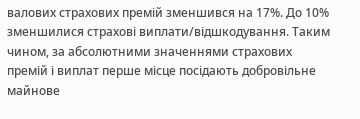валових страхових премій зменшився на 17%. До 10% зменшилися страхові виплати/відшкодування. Таким чином, за абсолютними значеннями страхових премій і виплат перше місце посідають добровільне майнове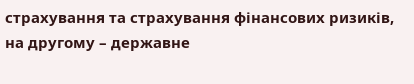страхування та страхування фінансових ризиків, на другому – державне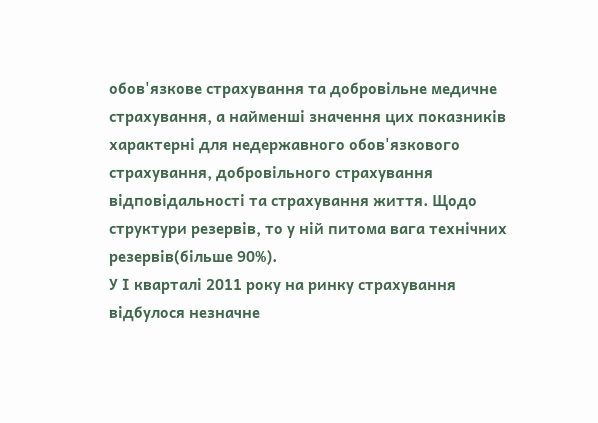обов'язкове страхування та добровільне медичне страхування, а найменші значення цих показників характерні для недержавного обов'язкового страхування, добровільного страхування відповідальності та страхування життя. Щодо структури резервів, то у ній питома вага технічних резервів(більше 90%).
У І кварталі 2011 року на ринку страхування відбулося незначне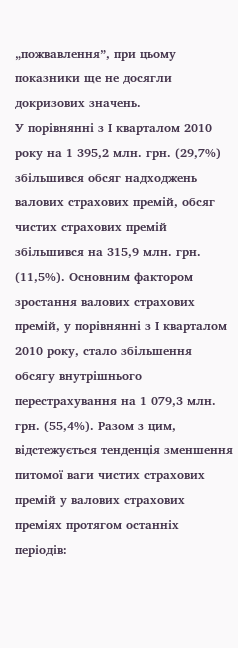„пожвавлення”, при цьому показники ще не досягли докризових значень.
У порівнянні з І кварталом 2010 року на 1 395,2 млн. грн. (29,7%) збільшився обсяг надходжень валових страхових премій, обсяг чистих страхових премій збільшився на 315,9 млн. грн. (11,5%). Основним фактором зростання валових страхових премій, у порівнянні з І кварталом 2010 року, стало збільшення обсягу внутрішнього перестрахування на 1 079,3 млн. грн. (55,4%). Разом з цим, відстежується тенденція зменшення питомої ваги чистих страхових премій у валових страхових преміях протягом останніх періодів: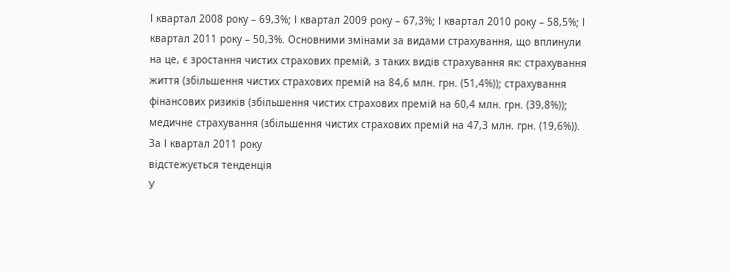І квартал 2008 року – 69,3%; І квартал 2009 року – 67,3%; І квартал 2010 року – 58,5%; І квартал 2011 року – 50,3%. Основними змінами за видами страхування, що вплинули на це, є зростання чистих страхових премій, з таких видів страхування як: страхування життя (збільшення чистих страхових премій на 84,6 млн. грн. (51,4%)); страхування фінансових ризиків (збільшення чистих страхових премій на 60,4 млн. грн. (39,8%)); медичне страхування (збільшення чистих страхових премій на 47,3 млн. грн. (19,6%)).
За І квартал 2011 року
відстежується тенденція
У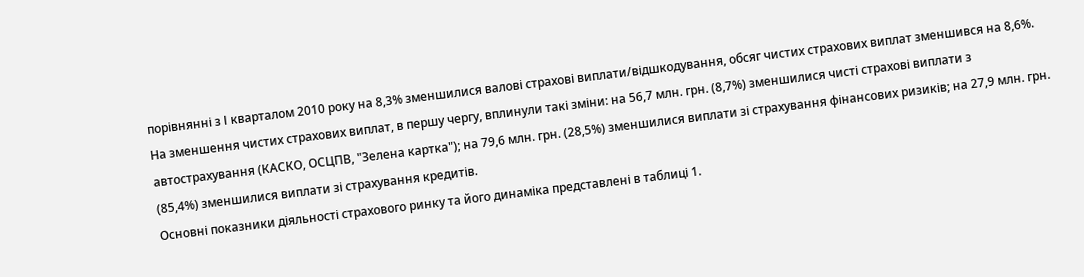порівнянні з І кварталом 2010 року на 8,3% зменшилися валові страхові виплати/відшкодування, обсяг чистих страхових виплат зменшився на 8,6%.
На зменшення чистих страхових виплат, в першу чергу, вплинули такі зміни: на 56,7 млн. грн. (8,7%) зменшилися чисті страхові виплати з автострахування (КАСКО, ОСЦПВ, "Зелена картка"); на 79,6 млн. грн. (28,5%) зменшилися виплати зі страхування фінансових ризиків; на 27,9 млн. грн. (85,4%) зменшилися виплати зі страхування кредитів.
Основні показники діяльності страхового ринку та його динаміка представлені в таблиці 1.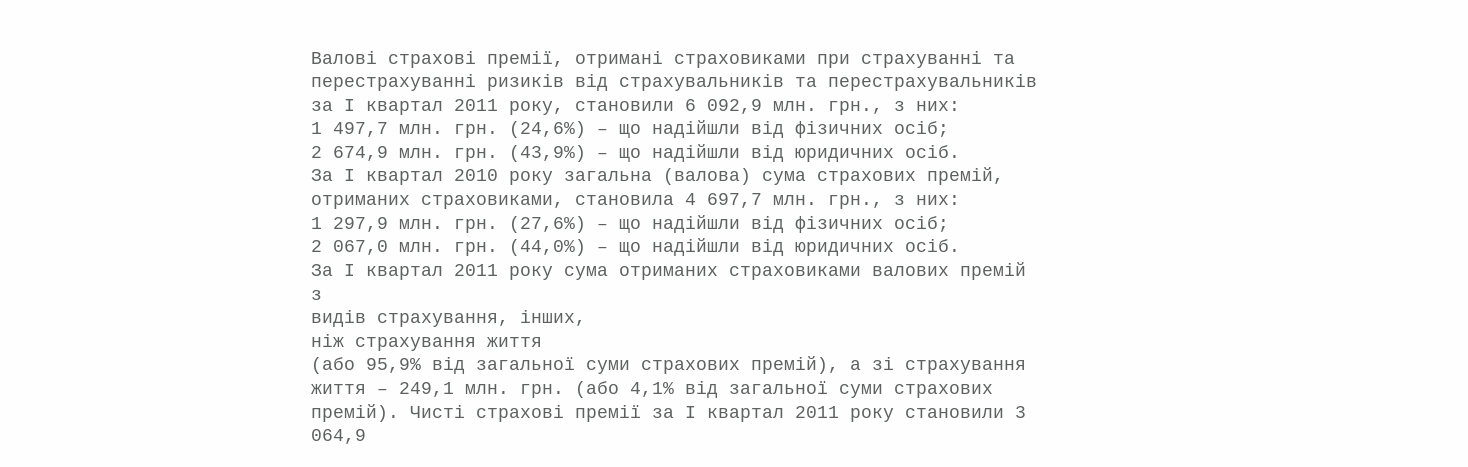Валові страхові премії, отримані страховиками при страхуванні та перестрахуванні ризиків від страхувальників та перестрахувальників за І квартал 2011 року, становили 6 092,9 млн. грн., з них:
1 497,7 млн. грн. (24,6%) – що надійшли від фізичних осіб;
2 674,9 млн. грн. (43,9%) – що надійшли від юридичних осіб.
За І квартал 2010 року загальна (валова) сума страхових премій,
отриманих страховиками, становила 4 697,7 млн. грн., з них:
1 297,9 млн. грн. (27,6%) – що надійшли від фізичних осіб;
2 067,0 млн. грн. (44,0%) – що надійшли від юридичних осіб.
За І квартал 2011 року сума отриманих страховиками валових премій з
видів страхування, інших,
ніж страхування життя
(або 95,9% від загальної суми страхових премій), а зі страхування життя – 249,1 млн. грн. (або 4,1% від загальної суми страхових премій). Чисті страхові премії за І квартал 2011 року становили 3 064,9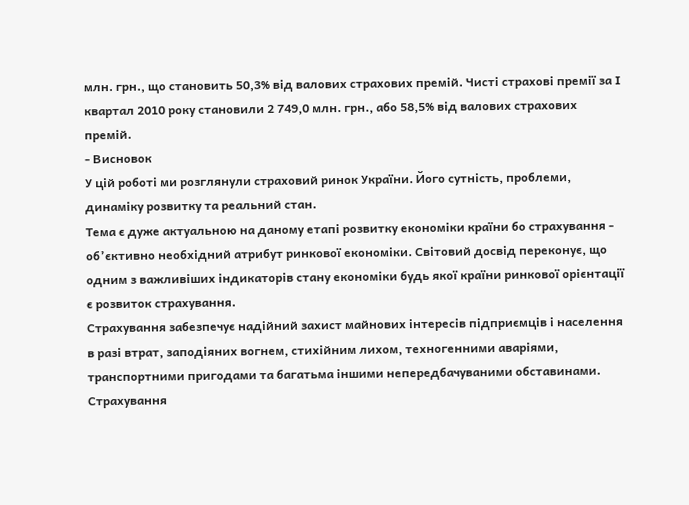млн. грн., що становить 50,3% від валових страхових премій. Чисті страхові премії за І квартал 2010 року становили 2 749,0 млн. грн., або 58,5% від валових страхових премій.
- Висновок
У цій роботі ми розглянули страховий ринок України. Його сутність, проблеми, динаміку розвитку та реальний стан.
Тема є дуже актуальною на даному етапі розвитку економіки країни бо страхування - об’єктивно необхідний атрибут ринкової економіки. Світовий досвід переконує, що одним з важливіших індикаторів стану економіки будь якої країни ринкової орієнтації є розвиток страхування.
Страхування забезпечує надійний захист майнових інтересів підприємців і населення в разі втрат, заподіяних вогнем, стихійним лихом, техногенними аваріями, транспортними пригодами та багатьма іншими непередбачуваними обставинами. Страхування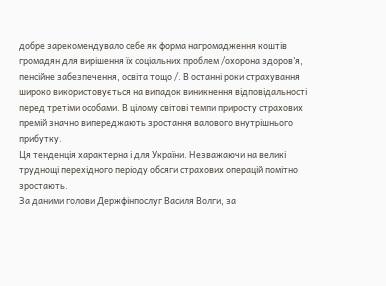добре зарекомендувало себе як форма нагромадження коштів громадян для вирішення їх соціальних проблем /охорона здоров’я, пенсійне забезпечення, освіта тощо /. В останні роки страхування широко використовується на випадок виникнення відповідальності перед третіми особами. В цілому світові темпи приросту страхових премій значно випереджають зростання валового внутрішнього прибутку.
Ця тенденція характерна і для України. Незважаючи на великі труднощі перехідного періоду обсяги страхових операцій помітно зростають.
За даними голови Держфінпослуг Василя Волги, за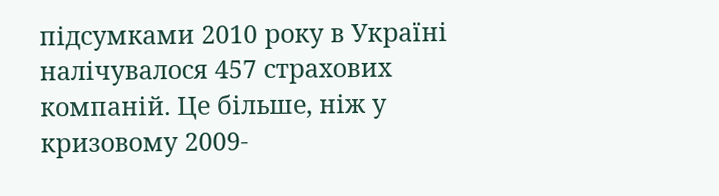підсумками 2010 року в Україні налічувалося 457 страхових компаній. Це більше, ніж у кризовому 2009-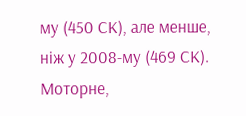му (450 СК), але менше, ніж у 2008-му (469 СК). Моторне,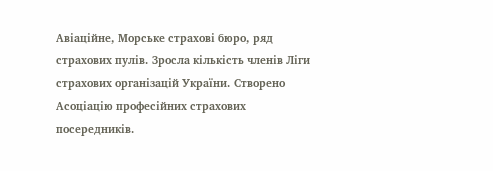Авіаційне, Морське страхові бюро, ряд страхових пулів. Зросла кількість членів Ліги страхових організацій України. Створено Асоціацію професійних страхових посередників.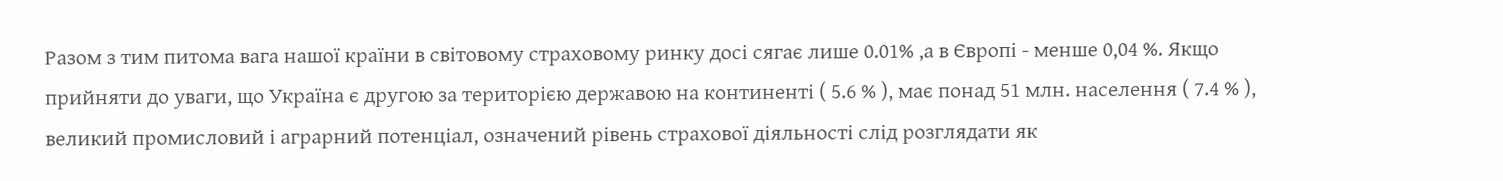Разом з тим питома вага нашої країни в світовому страховому ринку досі сягає лише 0.01% ,а в Європі - менше 0,04 %. Якщо прийняти до уваги, що Україна є другою за територією державою на континенті ( 5.6 % ), має понад 51 млн. населення ( 7.4 % ), великий промисловий і аграрний потенціал, означений рівень страхової діяльності слід розглядати як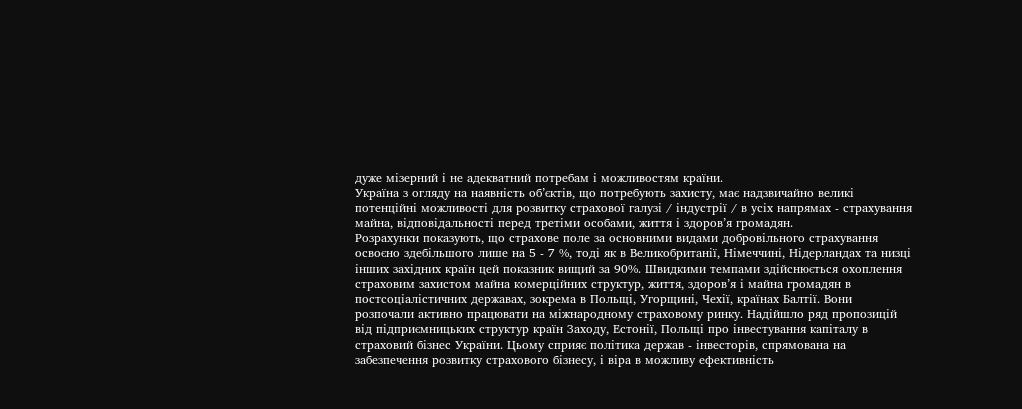дуже мізерний і не адекватний потребам і можливостям країни.
Україна з огляду на наявність об’єктів, що потребують захисту, має надзвичайно великі потенційні можливості для розвитку страхової галузі / індустрії / в усіх напрямах - страхування майна, відповідальності перед третіми особами, життя і здоров’я громадян.
Розрахунки показують, що страхове поле за основними видами добровільного страхування освоєно здебільшого лише на 5 - 7 %, тоді як в Великобританії, Німеччині, Нідерландах та низці інших західних країн цей показник вищий за 90%. Швидкими темпами здійснюється охоплення страховим захистом майна комерційних структур, життя, здоров’я і майна громадян в постсоціалістичних державах, зокрема в Польщі, Угорщині, Чехії, країнах Балтії. Вони розпочали активно працювати на міжнародному страховому ринку. Надійшло ряд пропозицій від підприємницьких структур країн Заходу, Естонії, Польщі про інвестування капіталу в страховий бізнес України. Цьому сприяє політика держав - інвесторів, спрямована на забезпечення розвитку страхового бізнесу, і віра в можливу ефективність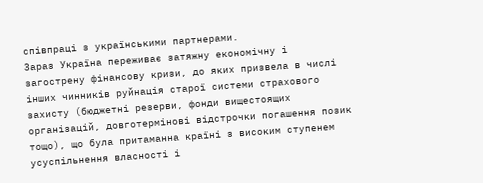співпраці з українськими партнерами.
Зараз Україна переживає затяжну економічну і загострену фінансову кризи, до яких призвела в числі інших чинників руйнація старої системи страхового захисту (бюджетні резерви, фонди вищестоящих організацій, довготермінові відстрочки погашення позик тощо), що була притаманна країні з високим ступенем усуспільнення власності і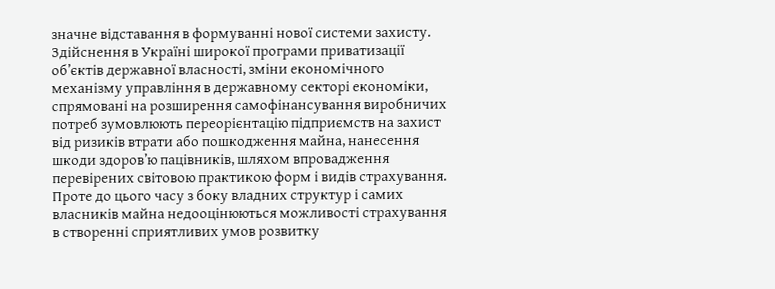значне відставання в формуванні нової системи захисту.
Здійснення в Україні широкої програми приватизації об’єктів державної власності, зміни економічного механізму управління в державному секторі економіки, спрямовані на розширення самофінансування виробничих потреб зумовлюють переорієнтацію підприємств на захист від ризиків втрати або пошкодження майна, нанесення шкоди здоров’ю пацівників, шляхом впровадження перевірених світовою практикою форм і видів страхування. Проте до цього часу з боку владних структур і самих власників майна недооцінюються можливості страхування в створенні сприятливих умов розвитку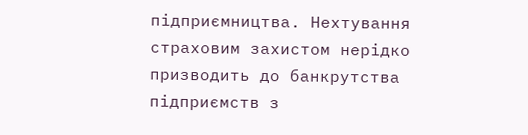підприємництва. Нехтування страховим захистом нерідко призводить до банкрутства підприємств з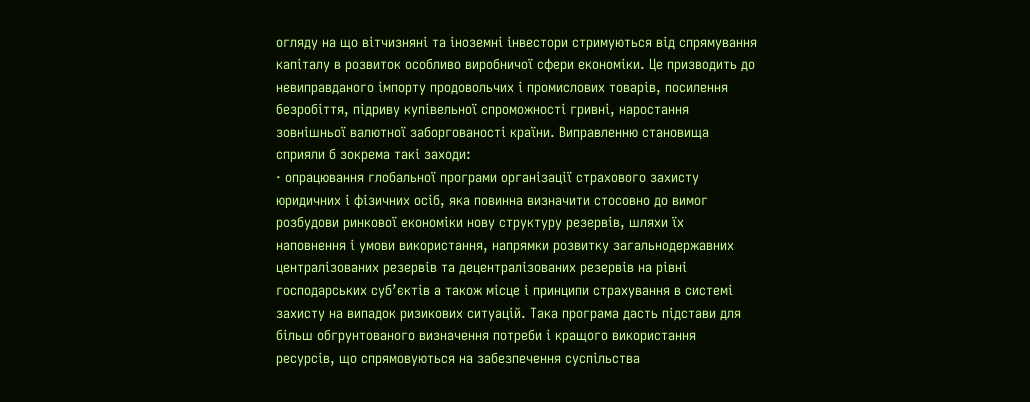огляду на що вітчизняні та іноземні інвестори стримуються від спрямування капіталу в розвиток особливо виробничої сфери економіки. Це призводить до невиправданого імпорту продовольчих і промислових товарів, посилення безробіття, підриву купівельної спроможності гривні, наростання зовнішньої валютної заборгованості країни. Виправленню становища сприяли б зокрема такі заходи:
· опрацювання глобальної програми організації страхового захисту юридичних і фізичних осіб, яка повинна визначити стосовно до вимог розбудови ринкової економіки нову структуру резервів, шляхи їх наповнення і умови використання, напрямки розвитку загальнодержавних централізованих резервів та децентралізованих резервів на рівні господарських суб’єктів а також місце і принципи страхування в системі захисту на випадок ризикових ситуацій. Така програма дасть підстави для більш обгрунтованого визначення потреби і кращого використання ресурсів, що спрямовуються на забезпечення суспільства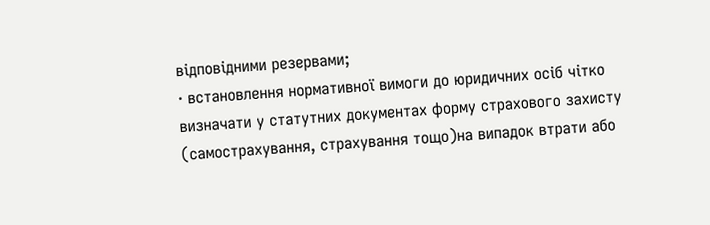відповідними резервами;
· встановлення нормативної вимоги до юридичних осіб чітко визначати у статутних документах форму страхового захисту (самострахування, страхування тощо)на випадок втрати або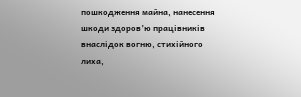пошкодження майна, нанесення шкоди здоров’ю працівників внаслідок вогню, стихійного лиха,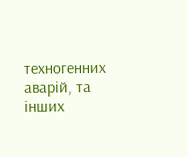техногенних аварій, та інших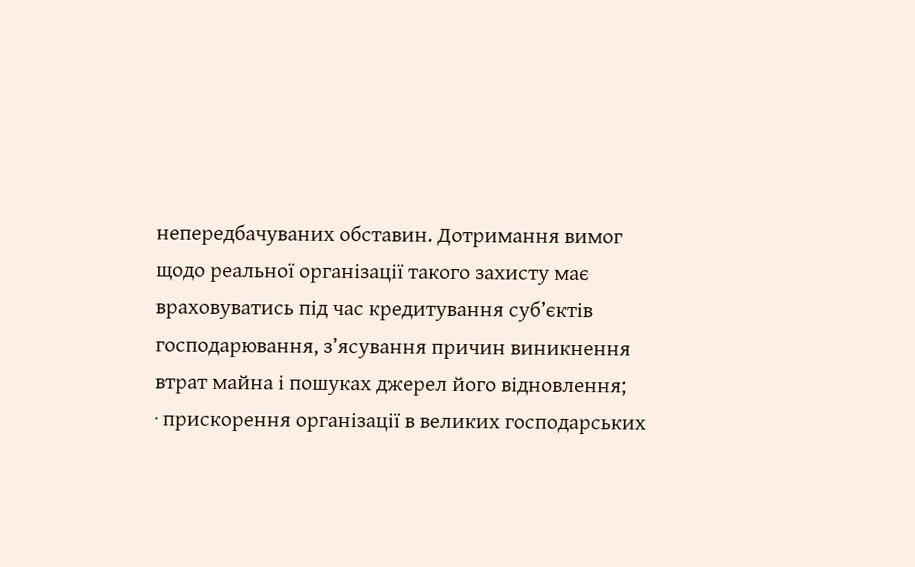непередбачуваних обставин. Дотримання вимог щодо реальної організації такого захисту має враховуватись під час кредитування суб’єктів господарювання, з’ясування причин виникнення втрат майна і пошуках джерел його відновлення;
· прискорення організації в великих господарських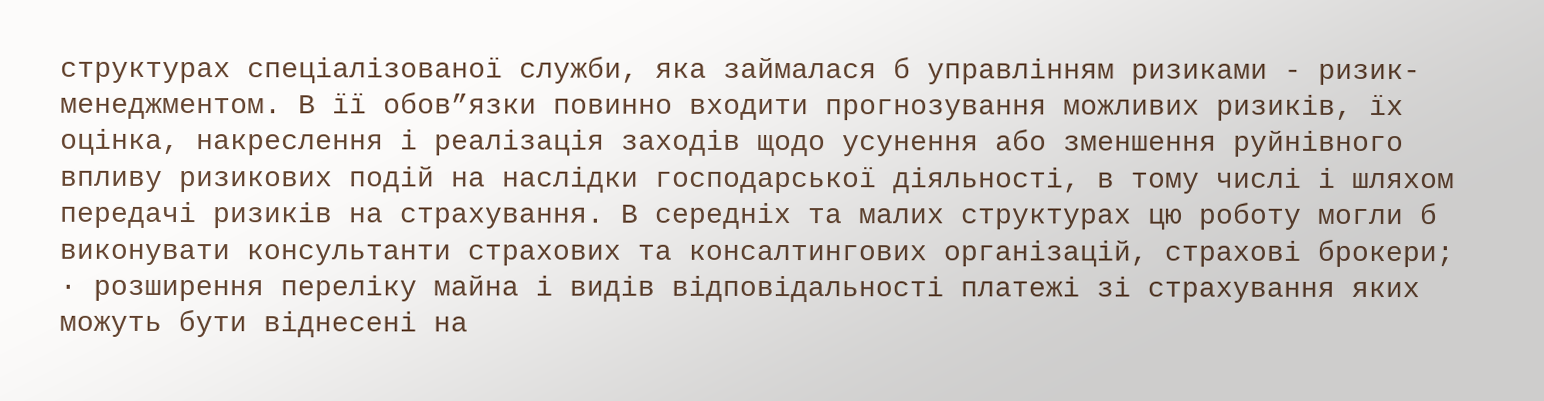структурах спеціалізованої служби, яка займалася б управлінням ризиками - ризик-менеджментом. В її обов”язки повинно входити прогнозування можливих ризиків, їх оцінка, накреслення і реалізація заходів щодо усунення або зменшення руйнівного впливу ризикових подій на наслідки господарської діяльності, в тому числі і шляхом передачі ризиків на страхування. В середніх та малих структурах цю роботу могли б виконувати консультанти страхових та консалтингових організацій, страхові брокери;
· розширення переліку майна і видів відповідальності платежі зі страхування яких можуть бути віднесені на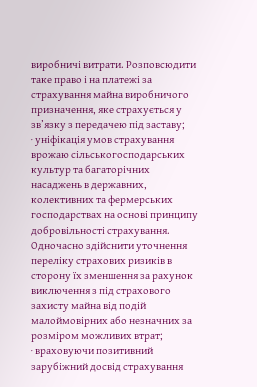виробничі витрати. Розповсюдити таке право і на платежі за страхування майна виробничого призначення, яке страхується у зв’язку з передачею під заставу;
· уніфікація умов страхування врожаю сільськогосподарських культур та багаторічних насаджень в державних, колективних та фермерських господарствах на основі принципу добровільності страхування. Одночасно здійснити уточнення переліку страхових ризиків в сторону їх зменшення за рахунок виключення з під страхового захисту майна від подій малоймовірних або незначних за розміром можливих втрат;
· враховуючи позитивний зарубіжний досвід страхування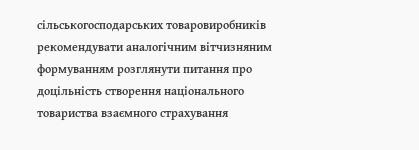сільськогосподарських товаровиробників рекомендувати аналогічним вітчизняним формуванням розглянути питання про доцільність створення національного товариства взаємного страхування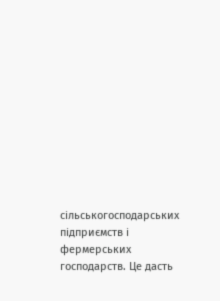сільськогосподарських підприємств і фермерських господарств. Це дасть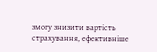змогу знизити вартість страхування, ефективніше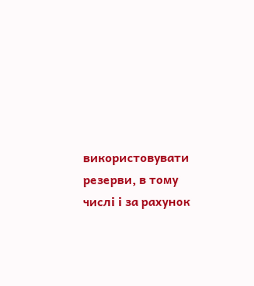використовувати резерви, в тому числі і за рахунок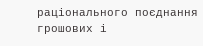раціонального поєднання грошових і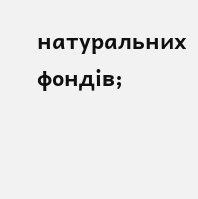натуральних фондів;